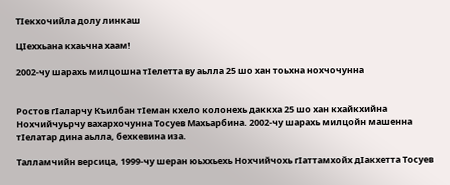ТIекхочийла долу линкаш

ЦIеххьана кхаьчна хаам!

2002-чу шарахь милцошна тIелетта ву аьлла 25 шо хан тоьхна нохчочунна


Ростов гIаларчу Къилбан тIеман кхело колонехь даккха 25 шо хан кхайкхийна Нохчийчуьрчу вахархочунна Тосуев Махьарбина. 2002-чу шарахь милцойн машенна тIелатар дина аьлла, бехкевина иза.

Талламчийн версица, 1999-чу шеран юьххьехь Нохчийчохь гIаттамхойх дIакхетта Тосуев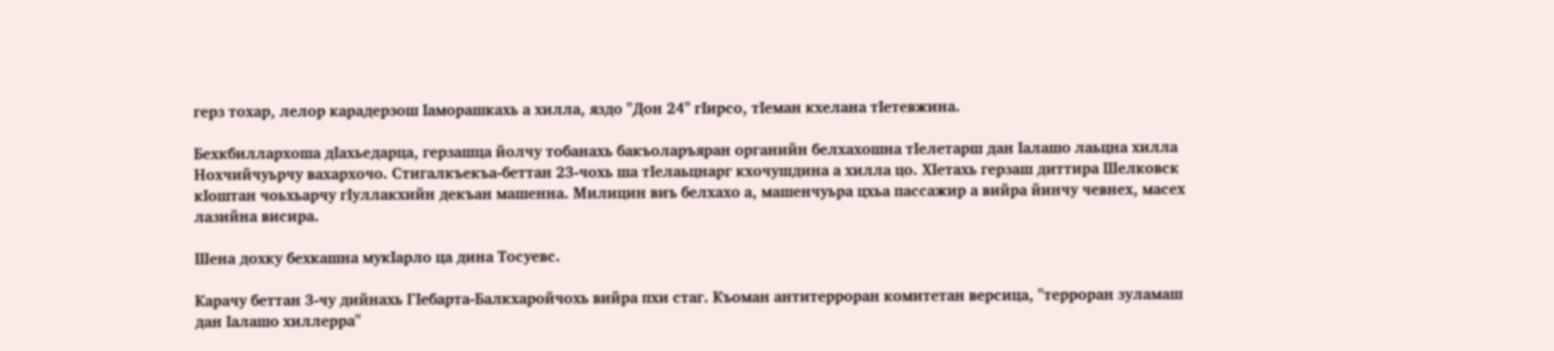герз тохар, лелор карадерзош Iаморашкахь а хилла, яздо "Дон 24" гIирсо, тIеман кхелана тIетевжина.

Бехкбиллархоша дIахьедарца, герзашца йолчу тобанахь бакъоларъяран органийн белхахошна тIелетарш дан Iалашо лаьцна хилла Нохчийчуьрчу вахархочо. Стигалкъекъа-беттан 23-чохь ша тIелаьцнарг кхочушдина а хилла цо. ХIетахь герзаш диттира Шелковск кIоштан чоьхьарчу гIуллакхийн декъан машенна. Милицин виъ белхахо а, машенчуьра цхьа пассажир а вийра йинчу чевнех, масех лазийна висира.

Шена дохку бехкашна мукIарло ца дина Тосуевс.

Карачу беттан 3-чу дийнахь ГIебарта-Балкхаройчохь вийра пхи стаг. Къоман антитерроран комитетан версица, "терроран зуламаш дан Iалашо хиллерра"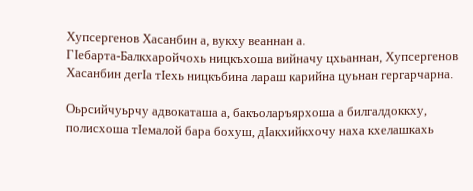Хупсергенов Хасанбин а, вукху веаннан а.
ГIебарта-Балкхаройчохь ницкъхоша вийначу цхьаннан, Хупсергенов Хасанбин дегIа тIехь ницкъбина лараш карийна цуьнан гергарчарна.

Оьрсийчуьрчу адвокаташа а, бакъоларъярхоша а билгалдоккху, полисхоша тIемалой бара бохуш, дIакхийкхочу наха кхелашкахь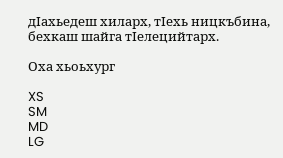дIахьедеш хиларх, тIехь ницкъбина, бехкаш шайга тIелецийтарх.

Оха хьоьхург

XS
SM
MD
LG